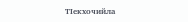ТIекхочийла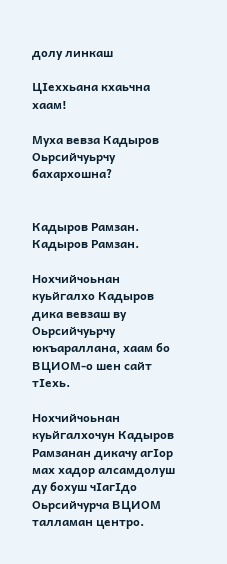долу линкаш

ЦIеххьана кхаьчна хаам!

Муха вевза Кадыров Оьрсийчуьрчу бахархошна?


Кадыров Рамзан.
Кадыров Рамзан.

Нохчийчоьнан куьйгалхо Кадыров дика вевзаш ву Оьрсийчуьрчу юкъараллана, хаам бо ВЦИОМ-о шен сайт тIехь.

Нохчийчоьнан куьйгалхочун Кадыров Рамзанан дикачу агIор мах хадор алсамдолуш ду бохуш чIагIдо Оьрсийчурча ВЦИОМ талламан центро.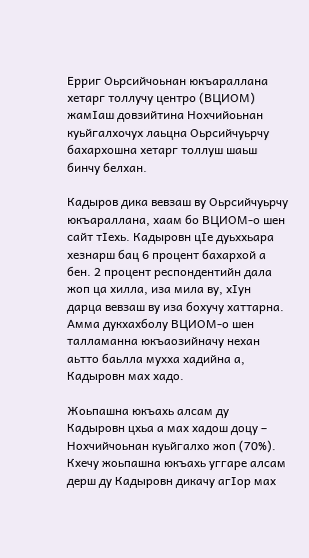Ерриг Оьрсийчоьнан юкъараллана хетарг толлучу центро (ВЦИОМ) жамIаш довзийтина Нохчийоьнан куьйгалхочух лаьцна Оьрсийчуьрчу бахархошна хетарг толлуш шаьш бинчу белхан.

Кадыров дика вевзаш ву Оьрсийчуьрчу юкъараллана, хаам бо ВЦИОМ-о шен сайт тIехь. Кадыровн цIе дуьххьара хезнарш бац 6 процент бахархой а бен. 2 процент респондентийн дала жоп ца хилла, иза мила ву, хIун дарца вевзаш ву иза бохучу хаттарна. Амма дукхахболу ВЦИОМ-о шен талламанна юкъаозийначу нехан аьтто баьлла мухха хадийна а, Кадыровн мах хадо.

Жоьпашна юкъахь алсам ду Кадыровн цхьа а мах хадош доцу – Нохчийчоьнан куьйгалхо жоп (70%). Кхечу жоьпашна юкъахь уггаре алсам дерш ду Кадыровн дикачу агIор мах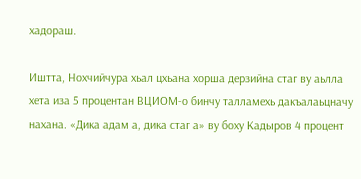хадораш.

Иштта, Нохчийчура хьал цхьана хорша дерзийна стаг ву аьлла хета иза 5 процентан ВЦИОМ-о бинчу талламехь дакъалаьцначу нахана. «Дика адам а, дика стаг а» ву боху Кадыров 4 процент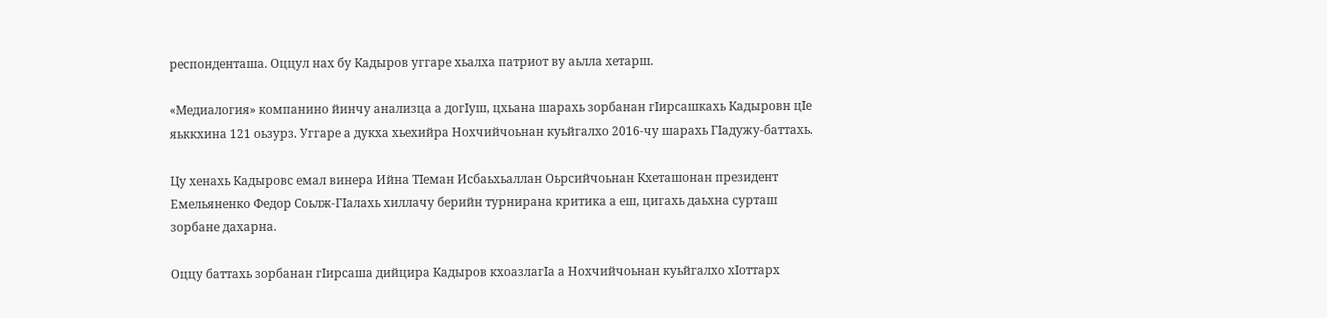респонденташа. Оццул нах бу Кадыров уггаре хьалха патриот ву аьлла хетарш.

«Медиалогия» компанино йинчу анализца а догIуш, цхьана шарахь зорбанан гIирсашкахь Кадыровн цIе яьккхина 121 оьзурз. Уггаре а дукха хьехийра Нохчийчоьнан куьйгалхо 2016-чу шарахь ГIадужу-баттахь.

Цу хенахь Кадыровс емал винера Ийна ТIеман Исбаьхьаллан Оьрсийчоьнан Кхеташонан президент Емельяненко Федор Соьлж-ГIалахь хиллачу берийн турнирана критика а еш, цигахь даьхна сурташ зорбане дахарна.

Оццу баттахь зорбанан гIирсаша дийцира Кадыров кхоазлагIа а Нохчийчоьнан куьйгалхо хIоттарх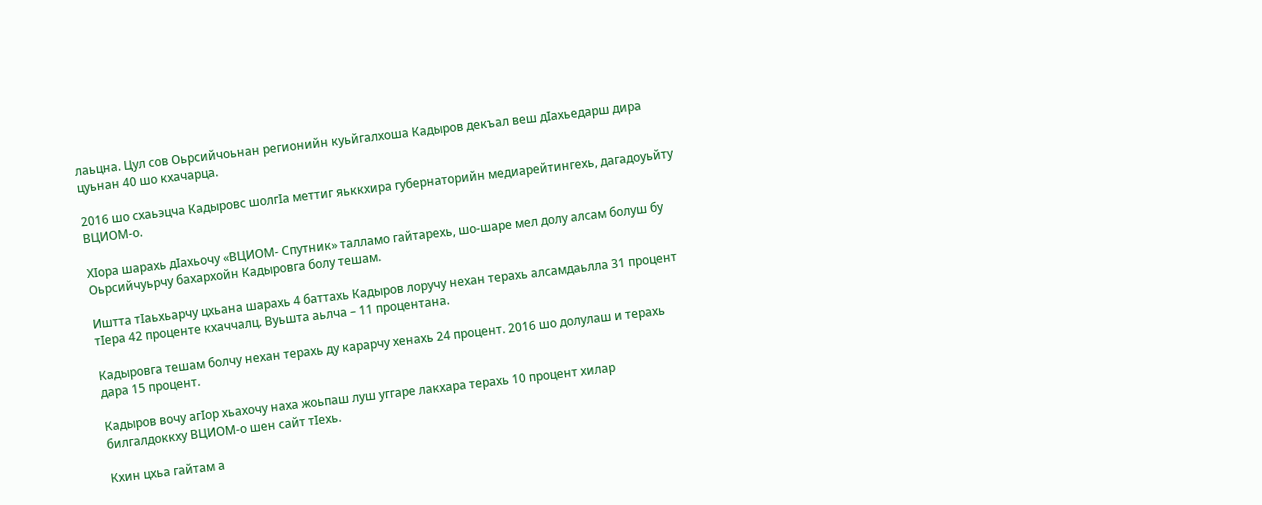лаьцна. Цул сов Оьрсийчоьнан регионийн куьйгалхоша Кадыров декъал веш дIахьедарш дира цуьнан 40 шо кхачарца.

2016 шо схаьэцча Кадыровс шолгIа меттиг яьккхира губернаторийн медиарейтингехь, дагадоуьйту ВЦИОМ-о.

ХIора шарахь дIахьочу «ВЦИОМ- Спутник» талламо гайтарехь, шо-шаре мел долу алсам болуш бу Оьрсийчуьрчу бахархойн Кадыровга болу тешам.

Иштта тIаьхьарчу цхьана шарахь 4 баттахь Кадыров лоручу нехан терахь алсамдаьлла 31 процент тIера 42 проценте кхаччалц. Вуьшта аьлча – 11 процентана.

Кадыровга тешам болчу нехан терахь ду карарчу хенахь 24 процент. 2016 шо долулаш и терахь дара 15 процент.

Кадыров вочу агIор хьахочу наха жоьпаш луш уггаре лакхара терахь 10 процент хилар билгалдоккху ВЦИОМ-о шен сайт тIехь.

Кхин цхьа гайтам а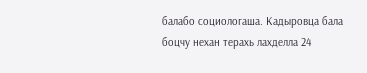балабо социологаша. Кадыровца бала боцчу нехан терахь лахделла 24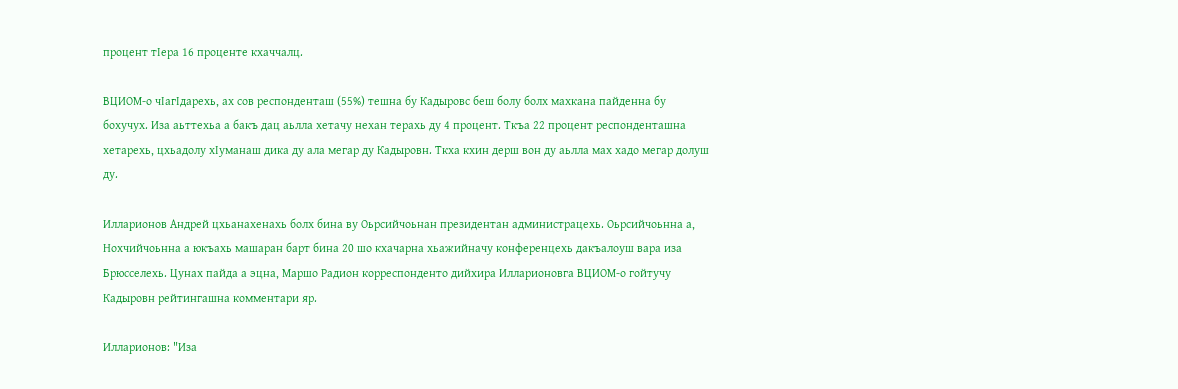процент тIера 16 проценте кхаччалц.

ВЦИОМ-о чIагIдарехь, ах сов респонденташ (55%) тешна бу Кадыровс беш болу болх махкана пайденна бу бохучух. Иза аьттехьа а бакъ дац аьлла хетачу нехан терахь ду 4 процент. Ткъа 22 процент респонденташна хетарехь, цхьадолу хIуманаш дика ду ала мегар ду Кадыровн. Ткха кхин дерш вон ду аьлла мах хадо мегар долуш ду.

Илларионов Андрей цхьанахенахь болх бина ву Оьрсийчоьнан президентан администрацехь. Оьрсийчоьнна а, Нохчийчоьнна а юкъахь машаран барт бина 20 шо кхачарна хьажийначу конференцехь дакъалоуш вара иза Брюсселехь. Цунах пайда а эцна, Маршо Радион корреспонденто дийхира Илларионовга ВЦИОМ-о гойтучу Кадыровн рейтингашна комментари яр.

Илларионов: "Иза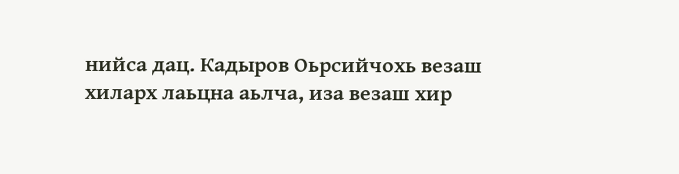нийса дац. Кадыров Оьрсийчохь везаш хиларх лаьцна аьлча, иза везаш хир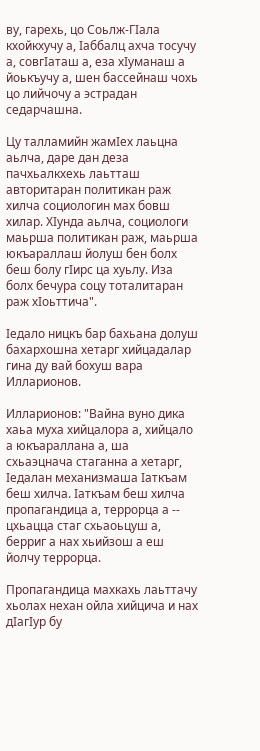ву, гарехь, цо Соьлж-ГIала кхойкхучу а, Iаббалц ахча тосучу а, совгIаташ а, еза хIуманаш а йоькъучу а, шен бассейнаш чохь цо лийчочу а эстрадан седарчашна.

Цу талламийн жамIех лаьцна аьлча, даре дан деза пачхьалкхехь лаьтташ авторитаран политикан раж хилча социологин мах бовш хилар. ХIунда аьлча, социологи маьрша политикан раж, маьрша юкъараллаш йолуш бен болх беш болу гIирс ца хуьлу. Иза болх бечура соцу тоталитаран раж хIоьттича".

Iедало ницкъ бар бахьана долуш бахархошна хетарг хийцадалар гина ду вай бохуш вара Илларионов.

Илларионов: "Вайна вуно дика хаьа муха хийцалора а, хийцало а юкъараллана а, ша схьаэцнача стаганна а хетарг, Iедалан механизмаша Iаткъам беш хилча. Iаткъам беш хилча пропагандица а, террорца а -- цхьацца стаг схьаоьцуш а, берриг а нах хьийзош а еш йолчу террорца.

Пропагандица махкахь лаьттачу хьолах нехан ойла хийцича и нах дIагIур бу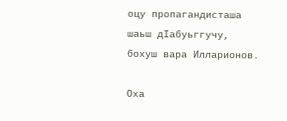оцу пропагандисташа шаьш дIабуьггучу, бохуш вара Илларионов.

Оха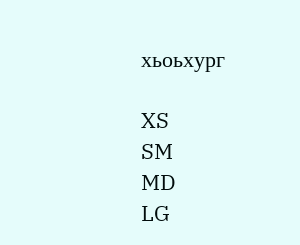хьоьхург

XS
SM
MD
LG